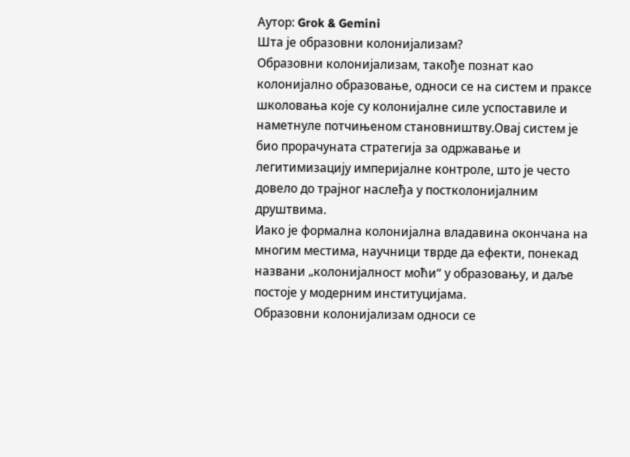Аутор: Grok & Gemini
Шта је образовни колонијализам?
Образовни колонијализам, такође познат као колонијално образовање, односи се на систем и праксе школовања које су колонијалне силе успоставиле и наметнуле потчињеном становништву.Овај систем је био прорачуната стратегија за одржавање и легитимизацију империјалне контроле, што је често довело до трајног наслеђа у постколонијалним друштвима.
Иако је формална колонијална владавина окончана на многим местима, научници тврде да ефекти, понекад названи „колонијалност моћи“ у образовању, и даље постоје у модерним институцијама.
Образовни колонијализам односи се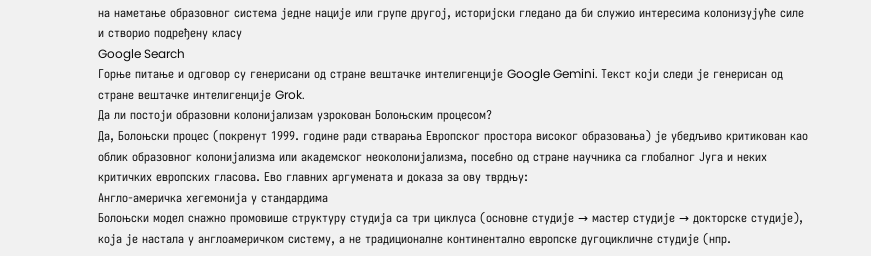на наметање образовног система једне нације или групе другој, историјски гледано да би служио интересима колонизујуће силе и створио подређену класу
Google Search
Горње питање и одговор су генерисани од стране вештачке интелигенције Google Gemini. Текст који следи је генерисан од стране вештачке интелигенције Grok.
Да ли постоји образовни колонијализам узрокован Болоњским процесом?
Да, Болоњски процес (покренут 1999. године ради стварања Европског простора високог образовања) је убедљиво критикован као облик образовног колонијализма или академског неоколонијализма, посебно од стране научника са глобалног Југа и неких критичких европских гласова. Ево главних аргумената и доказа за ову тврдњу:
Англо-америчка хегемонија у стандардима
Болоњски модел снажно промовише структуру студија са три циклуса (основне студије → мастер студије → докторске студије), која је настала у англоамеричком систему, а не традиционалне континентално европске дугоцикличне студије (нпр.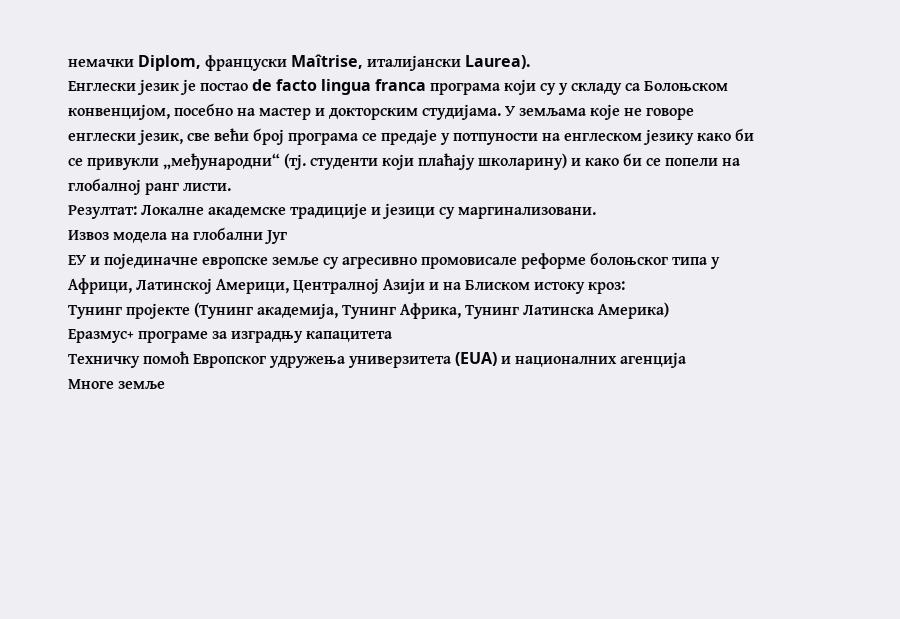немачки Diplom, француски Maîtrise, италијански Laurea).
Енглески језик је постао de facto lingua franca програма који су у складу са Болоњском конвенцијом, посебно на мастер и докторским студијама. У земљама које не говоре енглески језик, све већи број програма се предаје у потпуности на енглеском језику како би се привукли „међународни“ (тј. студенти који плаћају школарину) и како би се попели на глобалној ранг листи.
Резултат: Локалне академске традиције и језици су маргинализовани.
Извоз модела на глобални Југ
ЕУ и појединачне европске земље су агресивно промовисале реформе болоњског типа у Африци, Латинској Америци, Централној Азији и на Блиском истоку кроз:
Тунинг пројекте (Тунинг академија, Тунинг Африка, Тунинг Латинска Америка)
Еразмус+ програме за изградњу капацитета
Техничку помоћ Европског удружења универзитета (EUA) и националних агенција
Многе земље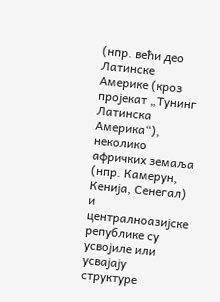(нпр. већи део Латинске Америке (кроз пројекат „Тунинг Латинска Америка“), неколико афричких земаља (нпр. Камерун, Кенија, Сенегал) и централноазијске републике су усвојиле или усвајају структуре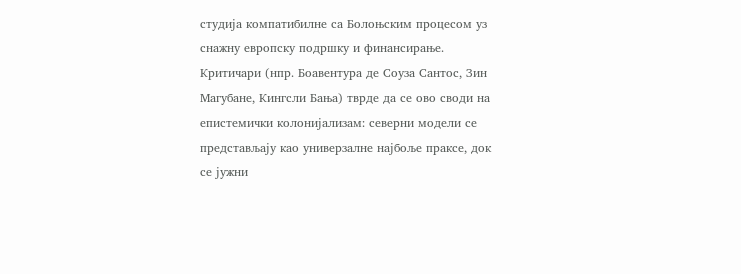студија компатибилне са Болоњским процесом уз снажну европску подршку и финансирање.
Критичари (нпр. Боавентура де Соуза Сантос, Зин Магубане, Кингсли Бања) тврде да се ово своди на епистемички колонијализам: северни модели се представљају као универзалне најбоље праксе, док се јужни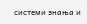системи знања и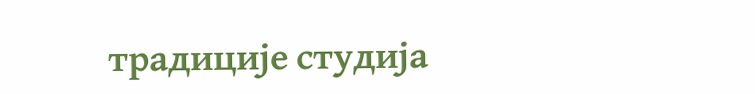традиције студија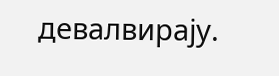девалвирају.